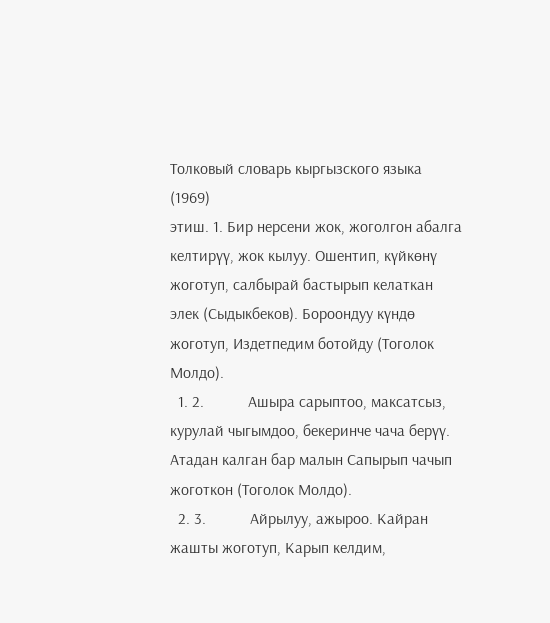Толковый словарь кыргызского языка (1969)
этиш. 1. Бир нерсени жок, жоголгон абалга келтирүү, жок кылуу. Ошентип, күйкөнү жоготуп, салбырай бастырып келаткан элек (Сыдыкбеков). Бороондуу күндө жоготуп, Издетпедим ботойду (Тоголок Молдо).
  1. 2.           Ашыра сарыптоо, максатсыз, курулай чыгымдоо, бекеринче чача берүү. Атадан калган бар малын Сапырып чачып жоготкон (Тоголок Молдо).
  2. 3.           Айрылуу, ажыроо. Кайран жашты жоготуп, Карып келдим,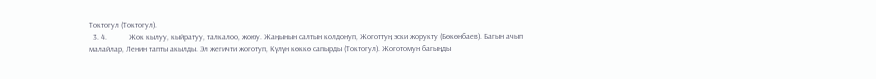Токтогул (Токтогул).
  3. 4.           Жок кылуу, кыйратуу, талкалоо, жоюу. Жаңынын салтын колдонуп, Жоготтуң эски жорукту (Бөкөнбаев). Багын ачып малайлар, Ленин тапты акылды. Эл жегичти жоготуп, Күлүн көккө сапырды (Токтогул). Жоготомун багыңды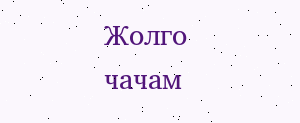Жолго чачам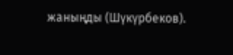жаныңды (Шүкүрбеков).